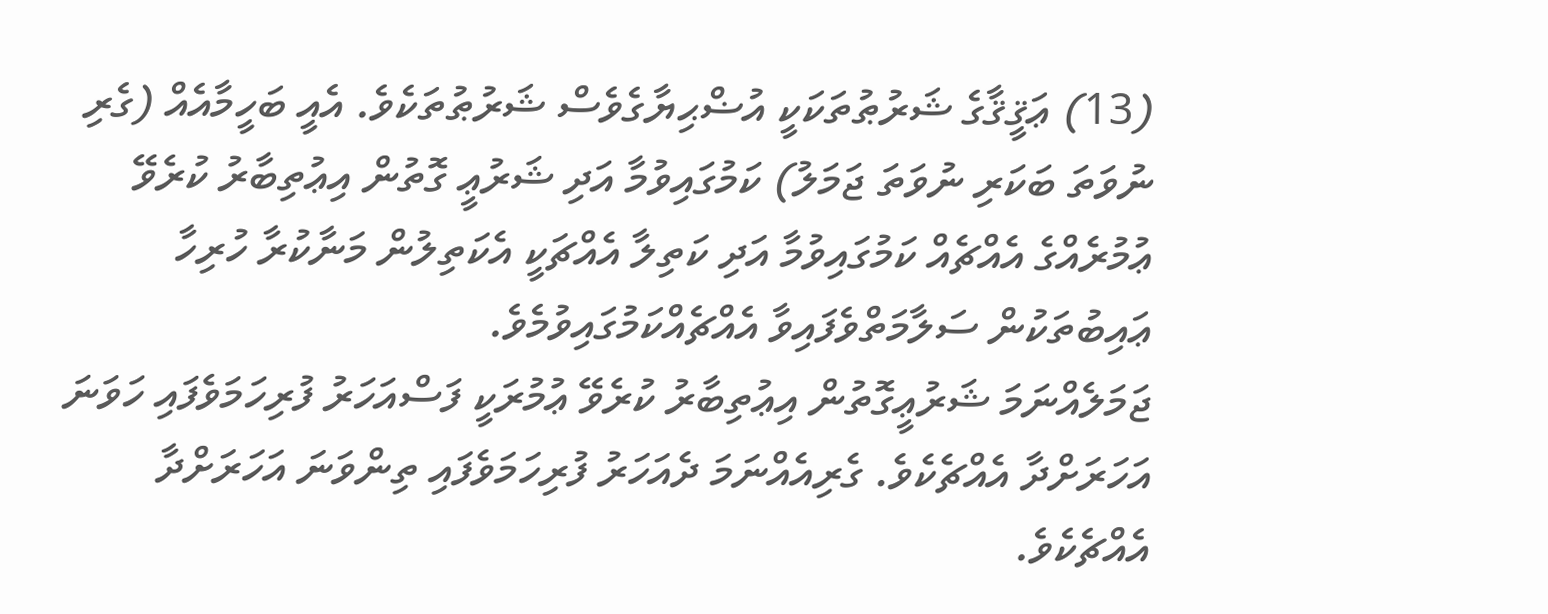(13) ޢަޤީޤާގެ ޝަރުޠުތަކަކީ އުޟްޙިޔާގެވެސް ޝަރުޠުތަކެވެ. އެއީ ބަހީމާއެއް (ގެރި ނުވަތަ ބަކަރި ނުވަތަ ޖަމަލު) ކަމުގައިވުމާ އަދި ޝަރުޢީ ގޮތުން އިޢުތިބާރު ކުރެވޭ ޢުމުރެއްގެ އެއްޗެއް ކަމުގައިވުމާ އަދި ކަތިލާ އެއްޗަކީ އެކަތިލުން މަނާކުރާ ހުރިހާ ޢައިބުތަކުން ސަލާމަތްވެފައިވާ އެއްޗެއްކަމުގައިވުމެވެ.
ޖަމަލެއްނަމަ ޝަރުޢީގޮތުން އިޢުތިބާރު ކުރެވޭ ޢުމުރަކީ ފަސްއަހަރު ފުރިހަމަވެފައި ހަވަނަ އަހަރަށްދާ އެއްޗެކެވެ. ގެރިއެއްނަމަ ދެއަހަރު ފުރިހަމަވެފައި ތިންވަނަ އަހަރަށްދާ އެއްޗެކެވެ.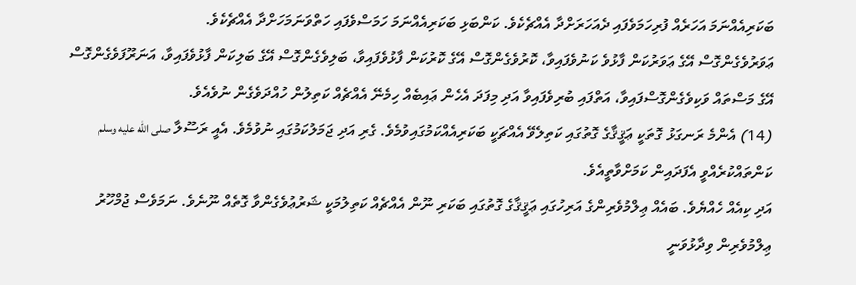ބަކަރިއެއްނަމަ އަހަރެއް ފުރިހަމަވެފައި ދެއަހަރަށްދާ އެއްޗެކެވެ. ކަންބަޅި ބަކަރިއެއްނަމަ ހަމަސްވެފައި ހަތްވަނަމަހަށްދާ އެއްޗެކެވެ.
ޢަވަރުވެގެންގޮސް އޭގެ ޢަވަރުކަން ފާޅުވެ ކަނުވެފައިވާ، ކޮރުވެގެންގޮސް އޭގެ ކޮރުކަން ފާޅުވެފައިވާ، ބަލިވެގެންގޮސް އޭގެ ބަލިކަން ފާޅުވެފައިވާ، އަނަރޫފަވެގެންގޮސް އޭގެ މަސްތައް ވަކިވެގެންގޮސްފައިވާ، އަތްފައި ބުރިވެފައިވާ އަދި މިފަދަ އެހެން ޢައިބެއް ހިމެނޭ އެއްޗެއް ކަތިލުން ހުއްދަވެގެން ނުވެއެވެ.
(14) އެންމެ ރަނގަޅު ގޮތަކީ ޢަޤީޤާގެ ގޮތުގައި ކަތިލެވޭ އެއްޗަކީ ބަކަރިއެއްކަމުގައިވުމެވެ. ގެރި އަދި ޖަމަލުކަމުގައި ނުވުމެވެ. އެއީ ރަސޫލާ صلى الله عليه وسلم ކަންތައްކުރެއްވީ އެފަދައިން ކަމަށްވާތީއެވެ.
އަދި ކިއެއް ހެއްޔެވެ. ބައެއް ޢިލްމުވެރިންގެ އަރިހުގައި ޢަޤީޤާގެ ގޮތުގައި ބަކަރި ނޫން އެއްޗެއް ކަތިލުމަކީ ޝަރުޢުވެގެންވާ ގޮތެއް ނޫނެވެ. ނަމަވެސް ޖުމްހޫރު ޢިލްމުވެރިން ވިދާޅުވަނީ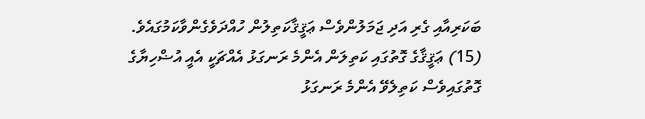ބަކަރިއާއި ގެރި އަދި ޖަމަލުންވެސް ޢަޤީޤާކަތިލުން ހުއްދަވެގެންވާކަމުގައެވެ.
(15) ޢަޤީޤާގެ ގޮތުގައި ކަތިލަން އެންމެ ރަނގަޅު އެއްޗަކީ އެއީ އުޟްހިޔާގެ ގޮތުގައިވެސް ކަތިލެވޭ އެންމެ ރަނގަޅު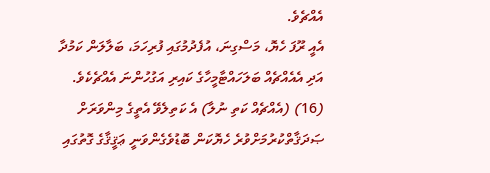އެއްޗެވެ.
އެއީ ރޫފަ ހެޔޮ، މަސްގިނަ، އުފެދުމުގައި ފުރިހަމަ، ބަލާލަން ކަމުދާ އަދި އެއެއްޗެއް ބަލަހައްޓާމީހާގެ ކައިރި އަގުހުންނަ އެއްޗެކެވެ.
(16) (އެއްޗެއް ކަތި ނުލާ) އެ ކަތިލެވޭ އެތީގެ މިންވަރަށް ޞަދަޤާތްކުރުމަށްވުރެ ހެޔޮކަން ބޮޑުވެގެންވަނީ ޢަޤީޤާގެ ގޮތުގައި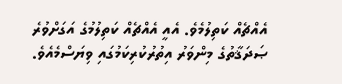އެއްޗެއް ކަތިލުމެވެ. އެއީ އެއްޗެއް ކަތިލުމުގެ އަގަށްވުރެ ޞަދަޤާތުގެ މިންވަރު އިތުރުކުރިކަމުގައި ވިޔަސްމެއެވެ.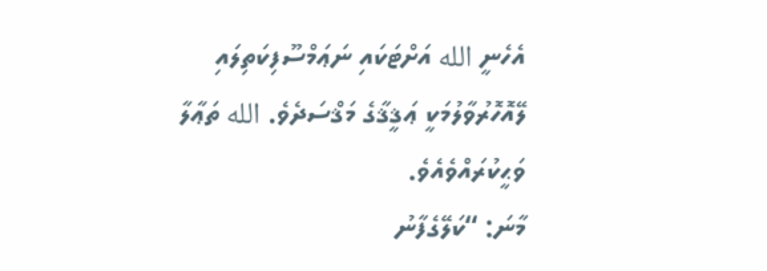އެހެނީ الله އަށްޓަކައި ނަޢަމްސޫފިކަތިލައި ލޭއޮހޮރުވާލުމަކީ ޢަޤީޤާގެ މަޤްސަދެވެ. الله ތަޢާލާ ވަޙީކުރައްވެއެވެ.
މާނަ: “ކަލޭގެފާނު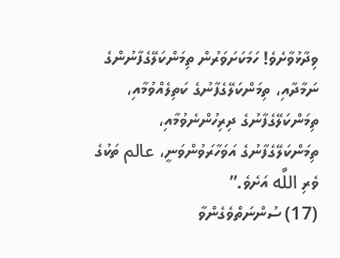ވިދާޅުވާށެވެ! ހަމަކަށަވަރުން ތިމަންކަލޭގެފާނުންގެ ނަމާދާއި، ތިމަންކަލޭގެފާނުގެ ކަތިލެއްވުމާއި، ތިމަންކަލޭގެފާނުގެ ދިރިހުންނެވުމާއި، ތިމަންކަލޭގެފާނުގެ އަވަހާރަވުންވަނީ، عالم ތަކުގެ ވެރި اللَّه އަށެވެ.”
(17) ސުންނަތްވެގެންވާ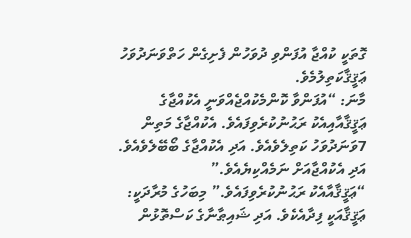ގޮތަކީ ކުއްޖާ އުފަންވި ދުވަހުން ފެށިގެން ހަތްވަނަދުވަހު ޢަޤީޤާކަތިލުމެވެ.
މާނަ: “އުފަންވާ ކޮންމެކުއްޖެއްވަނީ އެކުއްޖާގެ ޢަޤީޤާއާއިއެކު ރަޙުނުކުރެވިފައެވެ. އެކުއްޖާގެ މަތިން 7ވަނަދުވަހު ކަތިލެވެއެވެ. އަދި އެކުއްޖާގެ ބޯބޭލެވެއެވެ. އަދި އެކުއްޖާއަށް ނަމެއްކިޔެއެވެ.”
“ޢަޤީޤާއާއެކު ރަޙުނުކުރެވިފައެވެ.” މިބަހުގެ މުރާދަކީ: ޢަޤީޤާއަކީ ފިދާއެކެވެ. އަދި ޝައިޠާނާގެ ކަސްތޮޅުން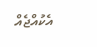އެކުއްޖެއް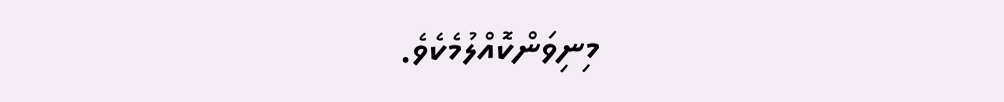މިނިވަންކޮއްލުމެކެވެ.